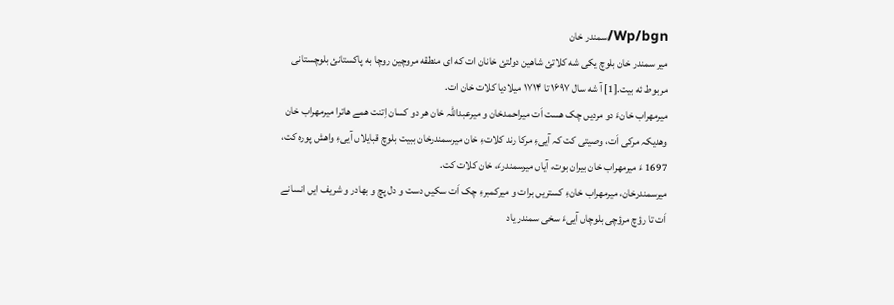Wp/bgn/سمندر خان
میر سمندر خان بلوچ یکی شه کلاتئ شاهین دولتئ خانان ات که ای منطقه مروچین روچا به پاکستانئ بلوچستانی مربوط ئه بیت.[1] آ شه سال ۱۶۹۷ تا ۱۷۱۴ میلادیا کلات خان ات.
میرمھراب خانءَ دو مردیں چک ھست اَت میراحمدخان و میرعبداللہ خان ھر دو کسان اِتنت ھمے ھاترا میرمھراب خان وھدیکہ مرکی اَت، وصیتی کت کہ آییءِ مرکا رند کلاتءِ خان میرسمندرخان ببیت بلوچ قبایلاں آییءِ واھش پورہ کت، 1697 ءَ میرمھراب خان بیران بوت، آیاں میرسمندرءَ، خان کلات کت.
میرسمندرخان، میرمھراب خانءِ کستریں برات و میرکمبرءِ چک اَت سکیں دست و دل پچ و بھادر و شریف ایں انسانے اَت تا رؤچ مرؤچی بلوچاں آییءَ سخی سمندر یاد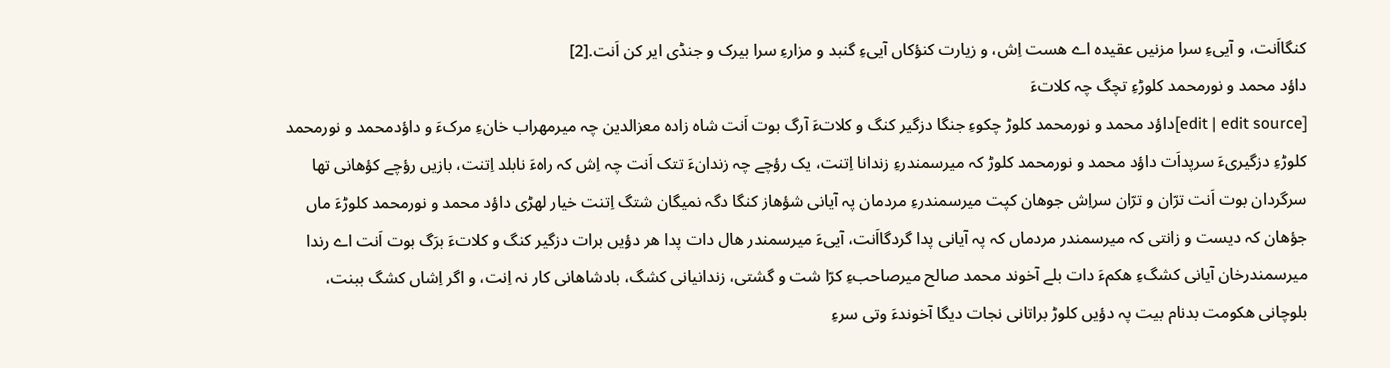کنگااَنت، و آییءِ سرا مزنیں عقیدہ اے ھست اِش، و زیارت کنؤکاں آییءِ گنبد و مزارءِ سرا بیرک و جنڈی ایر کن اَنت.[2]
داؤد محمد و نورمحمد کلوڑءِ تچگ چہ کلاتءَ
[edit | edit source]داؤد محمد و نورمحمد کلوڑ چکوءِ جنگا دزگیر کنگ و کلاتءَ آرگ بوت اَنت شاہ زادہ معزالدین چہ میرمھراب خانءِ مرکءَ و داؤدمحمد و نورمحمد کلوڑءِ دزگیریءَ سرپداَت داؤد محمد و نورمحمد کلوڑ کہ میرسمندرءِ زندانا اِتنت، یک رؤچے چہ زندانءَ تتک اَنت چہ اِش کہ راہءَ نابلد اِتنت، بازیں رؤچے کؤھانی تھا سرگردان بوت اَنت ترّان و ترّان سراِش جوھان کپت میرسمندرءِ مردمان پہ آیانی شؤھاز کنگا دگہ نمیگان شتگ اِتنت خیار لھڑی داؤد محمد و نورمحمد کلوڑءَ ماں جؤھان کہ دیست و زانتی کہ میرسمندر مردماں کہ پہ آیانی پدا گردگااَنت، آییءَ میرسمندر ھال دات پدا ھر دؤیں برات دزگیر کنگ و کلاتءَ برَگ بوت اَنت اے رندا میرسمندرخان آیانی کشگءِ ھکمءَ دات بلے آخوند محمد صالح میرصاحبءِ کرّا شت و گشتی، زندانیانی کشگ، بادشاھانی کار نہ اِنت، و اگر اِشاں کشگ ببنت، بلوچانی ھکومت بدنام بیت پہ دؤیں کلوڑ براتانی نجات دیگا آخوندءَ وتی سرءِ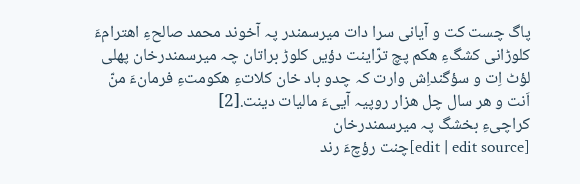پاگ چست کت و آیانی سرا دات میرسمندر پہ آخوند محمد صالحءِ اھترامءَ کلوڑانی کشگءِ ھکم پچ ترّاینت دؤیں کلوڑ براتان چہ میرسمندرخان پھلی لؤٹ اِت و سؤگنداِش وارت کہ چدو باد خان کلاتءِ ھکومتءِ فرمانءَ منّ اَنت و ھر سال چل ھزار روپیہ آییءَ مالیات دینت.[2]
کراچیءِ بخشگ پہ میرسمندرخان
[edit | edit source]چنت رؤچءَ رند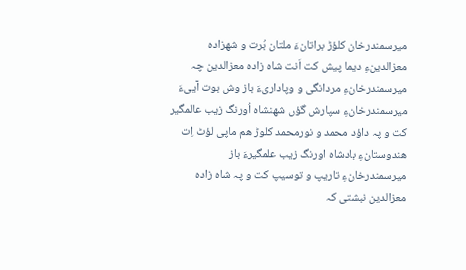میرسمندرخان کلؤڑ براتانءَ ملتان بُرت و شھزادہ معزالدینءِ دیما پیش کت اَنت شاہ زادہ معزالدین چہ میرسمندرخانءِ مردانگی و وپاداریءَ باز وش بوت آییءَ میرسمندرخانءِ سپارش گؤں شھنشاہ اُورنگ زیب عالمگیر کت و پہ داؤد محمد و نورمحمد کلوڑ ھم ماپی لؤٹ اِت ھندوستانءِ بادشاہ اورنگ زیب علمگیرءَ باز میرسمندرخانءِ تاریپ و توسیپ کت و پہ شاہ زادہ معزالدین نبشتی کہ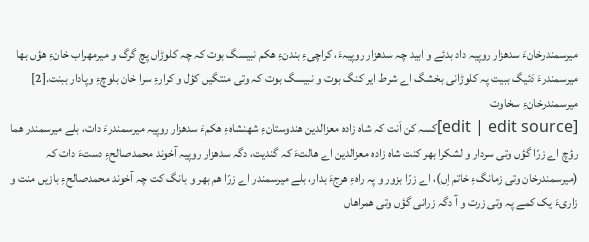میرسمندرخانءَ سدھزار روپیہ داد بدئے و ابید چہ سدھزار روپیہءَ، کراچیءِ بندنءِ ھکم نبیسگ بوت کہ چہ کلوڑاں پچ گرگ و میرمھراب خانءِ ھؤں بھا میرسمندرءَ دَئیگ ببیت پہ کلوڑانی بخشگ اے شرط ایر کنگ بوت و نبیسگ بوت کہ وتی منتگیں کؤل و کرارءِ سرا خان بلوچءِ وپادار ببنت.[2]
میرسمندرخانءِ سخاوت
[edit | edit source]کسہ کن اَنت کہ شاہ زادہ معزالدین ھندوستانءِ شھنشاہءِ ھکمءَ سدھزار روپیہ میرسمندرءَ دات، بلے میرسمندر ھما رؤچ اے زرّا گؤں وتی سردار و لشکرا بھر کنت شاہ زادہ معزالدین اے ھالتءَ کہ گندیت، دگہ سدھزار روپیہ آخوند محمدصالحءِ دستءَ دات کہ (میرسمندرخان وتی زمانگءِ خاتم اِں)، اے زرّا بزور و پہ راہءِ ھرجءَ بدار، بلے میرسمندر اے زرّا ھم بھر و بانگ کت چہ آخوند محمدصالحءِ بازیں منت و زاریءَ یک کمے پہ وتی زرت و آ دگہ زرانی گؤں وتی ھمراھاں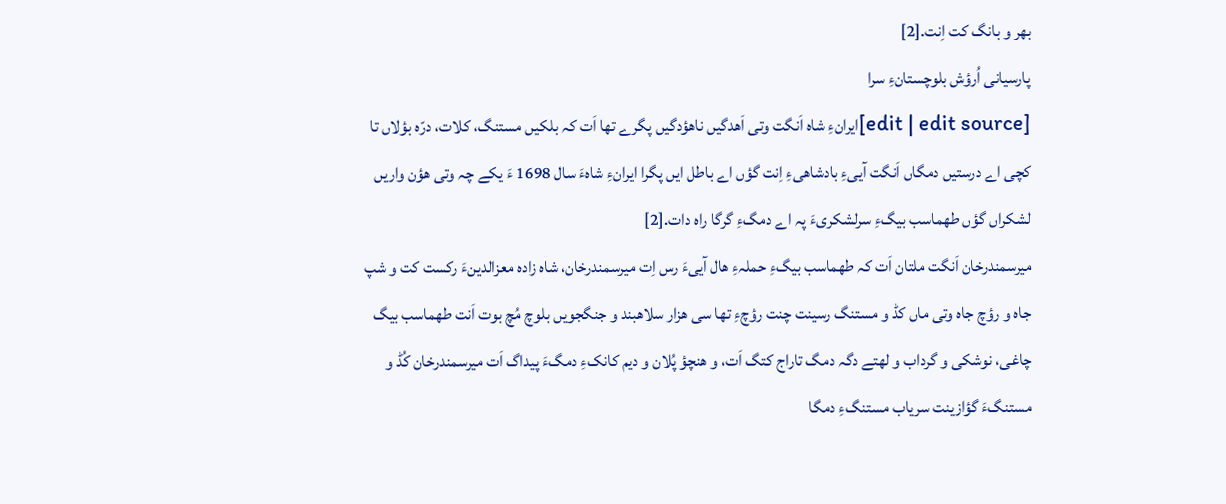بھر و بانگ کت اِنت.[2]
پارسیانی اُرؤش بلوچستانءِ سرا
[edit | edit source]ایرانءِ شاہ اَنگت وتی اَھدگیں ناھؤدگیں پگرے تھا اَت کہ بلکیں مستنگ، کلات، درّہ بؤلاں تا کچی اے درستیں دمگاں اَنگت آییءِ بادشاھیءِ اِنت گؤں اے باطل ایں پگرا ایرانءِ شاہءَ سال 1698 ءَ یکے چہ وتی ھؤن واریں لشکراں گؤں طھماسب بیگءِ سرلشکریءَ پہ اے دمگءِ گرگا راہ دات.[2]
میرسمندرخان اَنگت ملتان اَت کہ طھماسب بیگءِ حملہءِ ھال آییءَ رس اِت میرسمندرخان، شاہ زادہ معزالدینءَ رکست کت و شپ جاہ و رؤچ جاہ وتی ماں کڈ و مستنگ رسینت چنت رؤچءِ تھا سی ھزار سلاھبند و جنگجویں بلوچ مُچ بوت اَنت طھماسب بیگ چاغی، نوشکی و گرداب و لھتے دگہ دمگ تاراج کتگ اَت، و ھنچؤ پُلان و دیم کانکءِ دمگءَ پیداگ اَت میرسمندرخان کُڈ و مستنگءَ گؤازینت سریاب مستنگءِ دمگا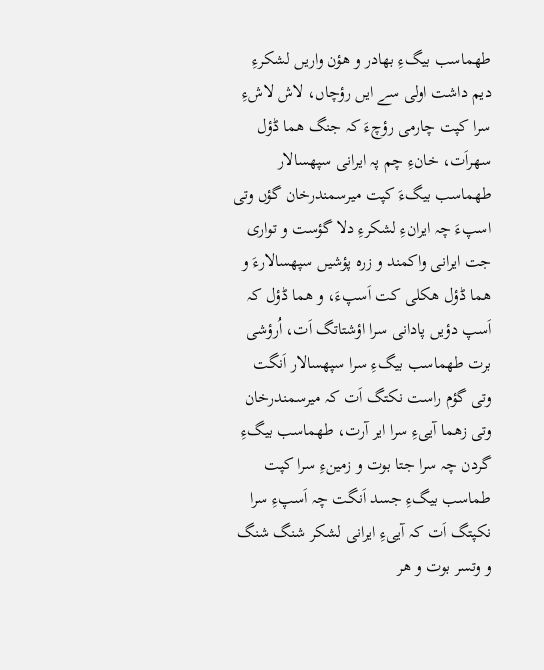طھماسب بیگءِ بھادر و ھؤن واریں لشکرءِ دیم داشت اولی سے ایں رؤچاں، لاش لاشءِ سرا کپت چارمی رؤچءَ کہ جنگ ھما ڈؤل سھراَت، خانءِ چم پہ ایرانی سپھسالار طھماسب بیگءَ کپت میرسمندرخان گؤں وتی اسپءَ چہ ایرانءِ لشکرءِ دلا گؤست و تواری جت ایرانی واکمند و زرہ پؤشیں سپھسالارءَ و ھما ڈؤل ھکلی کت اَسپءَ، و ھما ڈؤل کہ اَسپ دؤیں پادانی سرا اؤشتاتگ اَت، اُرؤشی برت طھماسب بیگءِ سرا سپھسالار اَنگت وتی گؤم راست نکتگ اَت کہ میرسمندرخان وتی زھما آییءِ سرا ایر آرت، طھماسب بیگءِ گردن چہ سرا جتا بوت و زمینءِ سرا کپت طماسب بیگءِ جسد اَنگت چہ اَسپءِ سرا نکپتگ اَت کہ آییءِ ایرانی لشکر شنگ شنگ و وتسر بوت و ھر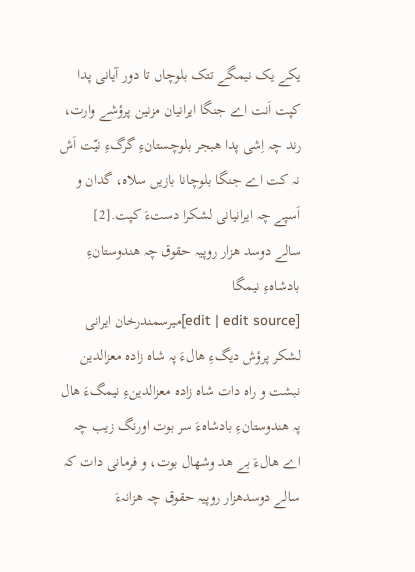یکے یک نیمگے تتک بلوچاں تا دور آیانی پدا کپت اَنت اے جنگا ایرانیان مزنین پرؤشے وارت، رند چہ اِشی پدا ھبجر بلوچستانءِ گرگءِ نیّت اَش نہ کت اے جنگا بلوچانا بازیں سلاہ، گدان و اَسپے چہ ایرانیانی لشکرا دستءَ کپت.[2]
سالے دوسد ھزار روپیہ حقوق چہ ھندوستانءِ بادشاہءِ نیمگا
[edit | edit source]میرسمندرخان ایرانی لشکر پرؤش دیگءِ ھالءَ پہ شاہ زادہ معزالدین نبشت و راہ دات شاہ زادہ معزالدینءِ نیمگءَ ھال پہ ھندوستانءِ بادشاہءَ سر بوت اورنگ زیب چہ اے ھالءَ بے ھد وشھال بوت، و فرمانی دات کہ سالے دوسدھزار روپیہ حقوق چہ ھزانہءَ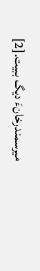میرسمندرخانءَ دیگ ببیت.[2]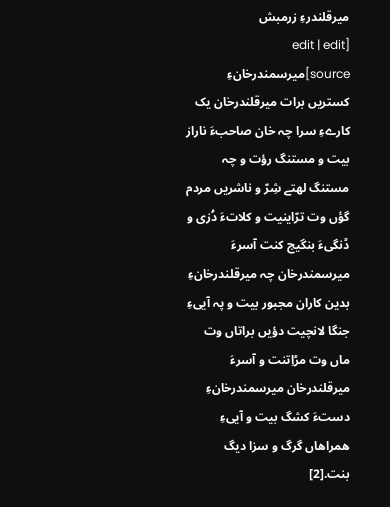میرقلندرءِ زرمبش
[edit | edit source]میرسمندرخانءِ کستریں برات میرقلندرخان یک کارےءِ سرا چہ خان صاحبءَ ناراز بیت و مستنگ رؤت و چہ مستنگ لھتے شِرّ و ناشریں مردم گؤں وت ترّاینیت و کلاتءَ دُزی و ڈنگیءَ بنگیج کنت آسرءَ میرسمندرخان چہ میرقلندرخانءِ بدین کاران مجبور بیت و پہ آییءِ جنگا لانچیت دؤیں براتاں وت ماں وت مڑاِتنت و آسرءَ میرقلندرخان میرسمندرخانءِ دستءَ کشگ بیت و آییءِ ھمراھاں گرگ و سزا دیگ بنت.[2]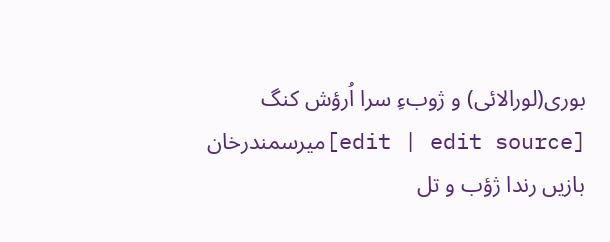بوری(لورالائی) و ژوبءِ سرا اُرؤش کنگ
[edit | edit source]میرسمندرخان بازیں رندا ژؤب و تل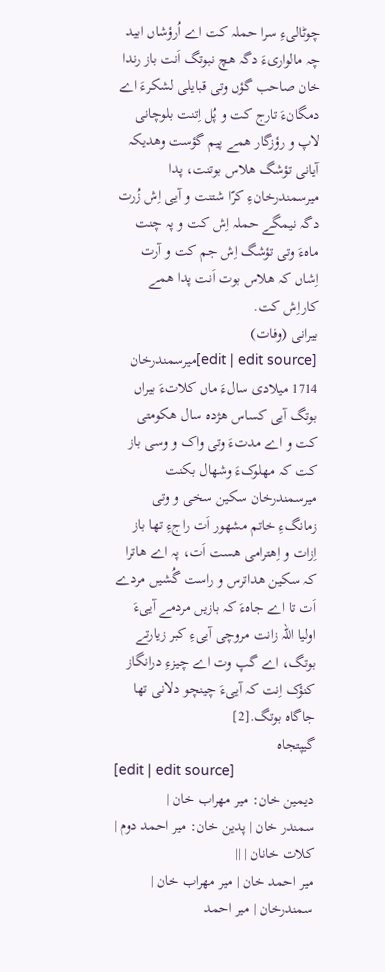چوٹالیءِ سرا حملہ کت اے اُرؤشاں ابید چہ مالواریءَ دگہ ھچ نبوتگ اَنت باز رندا خان صاحب گؤں وتی قبایلی لشکرءَ اے دمگانءَ تارج کت و پُل اِتنت بلوچانی لاپ و رؤزگار ھمے پیم گؤست وھدیکہ آیانی تؤشگ ھلاس بوتنت، پدا میرسمندرخانءِ کرّا شتنت و آیی اِش زُرت دگہ نیمگے حملہ اِش کت و پہ چنت ماہءَ وتی تؤشگ اِش جم کت و آرت اِشاں کہ ھلاس بوت اَنت پدا ھمے کاراِش کت.
بیرانی (وفات)
[edit | edit source]میرسمندرخان 1714 میلادی سالءَ ماں کلاتءَ بیراں بوتگ آیی کساس ھژدہ سال ھکومتی کت و اے مدتءَ وتی واک و وسی باز کت کہ مھلوکءَ وشھال بکنت میرسمندرخان سکین سخی و وتی زمانگءِ خاتم مشھور اَت راجءِ تھا باز اِزات و اِھترامی ھست اَت، پہ اے ھاترا کہ سکین ھداترس و راست گُشیں مردے اَت تا اے جاہءَ کہ بازیں مردمے آییءَ اولیا اللہ زانت مروچی آییءِ کبر زیارتے بوتگ، اے گپ وت اے چیزءِ درانگاز کنؤک اِنت کہ آییءَ چینچو دلانی تھا جاگاہ بوتگ.[2]
گیپتجاه
[edit | edit source]
دیمین خان: میر مهراب خان |
سمندر خان | پدین خان: میر احمد دوم |
کلات خانان | ||
میر احمد خان | میر مهراب خان | سمندرخان | میر احمد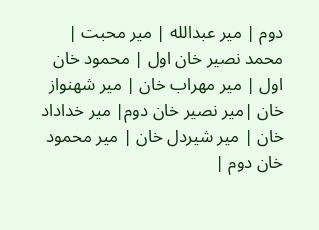دوم | میر عبدالله | میر محبت | محمد نصیر خان اول | محمود خان اول | میر مهراب خان | میر شهنواز خان |میر نصیر خان دوم| میر خداداد خان | میر شیردل خان | میر محمود خان دوم |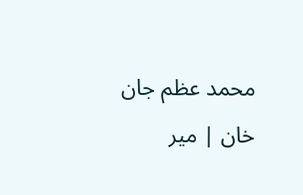محمد عظم جان خان | میر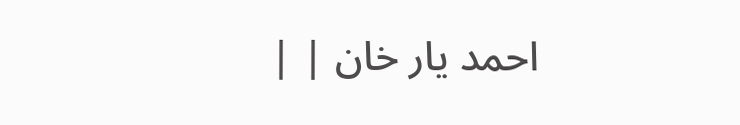احمد یار خان | |